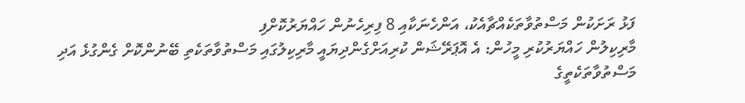ފަޅު ރަށަކުން މަސްތުވާތަކެއްޗާއެކު، އަންހެނަކާއި 8 ފިރިހެނުން ހައްޔަރުކޮށްފި
މާރިކިލުން ހައްޔަރުކުރި މީހުން: އެ އޮޕަރޭޝަން ކުރިއަށްގެންދިޔައީ މާރިކިލުގައި މަސްތުވާތަކެތި ބޭނުންކޮށް ގެންގުޅެ އަދި މަސްތުވާތަކެތީގެ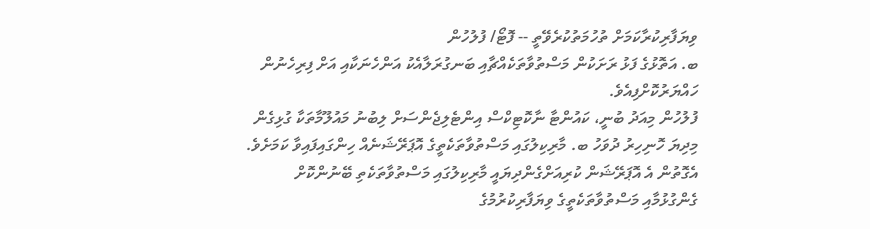ވިޔަފާރިކުރާކަމަށް ތުހުމަތުކުރެވޭތީ -- ފޮޓޯ/ ފުލުހުން
ބ. އަތޮޅުގެ ފަޅު ރަށަކުން މަސްތުވާތަކެއްޗާއި ބަނގުރަލާއެކު އަންހެނަކާއި އަށް ފިރިހެނުން ހައްޔަރުކޮށްފިއެވެ.
ފުލުހުން މިއަދު ބުނީ، ކައުންޓާ ނާކޮޓިކްސް އިންޓެލިޖެންސަށް ލިބުނު މައުލޫމާތަކާ ގުޅިގެން މިދިޔަ ހޮނިހިރު ދުވަހު ބ. މާރިކިލުގައި މަސްތުވާތަކެތީގެ އޮޕަރޭޝަނެއް ހިންގައިފައިވާ ކަމަށެވެ. އެގޮތުން އެ އޮޕަރޭޝަން ކުރިއަށްގެންދިޔައީ މާރިކިލުގައި މަސްތުވާތަކެތި ބޭނުންކޮށް ގެންގުޅުމާއި މަސްތުވާތަކެތީގެ ވިޔަފާރިކުރުމުގެ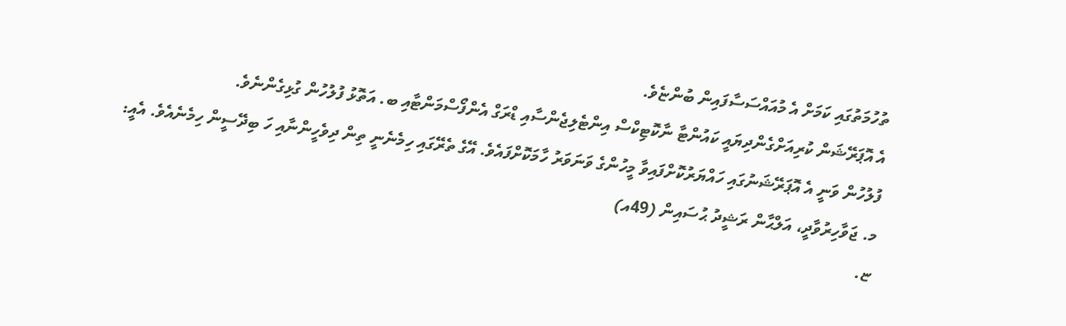ތުހުމަތުގައި ކަމަށް އެ މުއައްސަސާފައިން ބުންޏެވެ.
އެ އޮޕަރޭޝަން ކުރިއަށްގެންދިޔައީ ކައުންޓާ ނާކޮޓިކްސް އިންޓެލިޖެންސާއި ޑްރަގް އެންފޯސްމަންޓާއި ބ. އަތޮޅު ފުލުހުން ގުޅިގެންނެވެ.
ފުލުހުން ވަނީ އެ އޮޕަރޭޝަނުގައި ހައްޔަރުކޮށްފައިވާ މީހުންގެ ވަނަވަރު ހާމަކޮށްފައެވެ. އޭގެ ތެރޭގައި ހިމެނެނީ ތިން ދިވެހީންނާއި ހަ ބިދޭސީން ހިމެނެއެވެ. އެއީ:
މ. ޖަވާހިރުވާދީ، އަލްޙާން ރަޝީދު ޙުސައިން (49އ)
ޏ.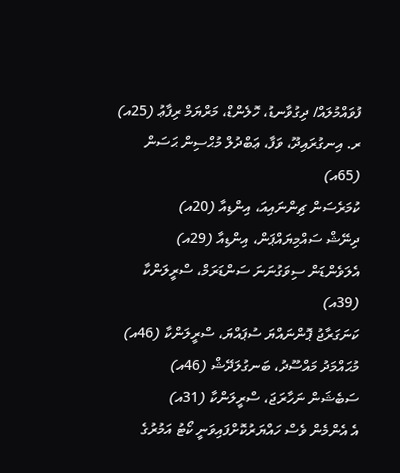ފުވައްމުލައް/ ދިގުވާނޑު، ހޮލެންޑް، މަރްޔަމް ރިފާޢު (25އ)
ރ. އިނގުރައިދޫ، ވަފާ، ޢަބްދުލް މުޙްސިން ޙަސަން (65އ)
ކުމަރެސަން ޗިންނައިއަ، އިންޑިއާ (20އ)
ދިނޭޝް ސައްމިޔައްޕަން، އިންޑިއާ (29އ)
އެލަވެންޑަން ސިވަގުނަނަ ސަންޑަރަމް، ސްރީލަންކާ (39އ)
ކަނަގަރާޖު ޕޮންނައްޔަ ސުޕައްޔަ، ސްރީލަންކާ (46އ)
މުޙައްމަދު މައްސޫދު، ބަނގުލަދޭޝް (46އ)
ސަބެޝަން ނަހާރަޖަ، ސްރީލަންކާ (31އ)
އެ އެންމެން ވެސް ހައްޔަރުކޮށްފައިވަނީ ކޯޓު އަމުރުގެ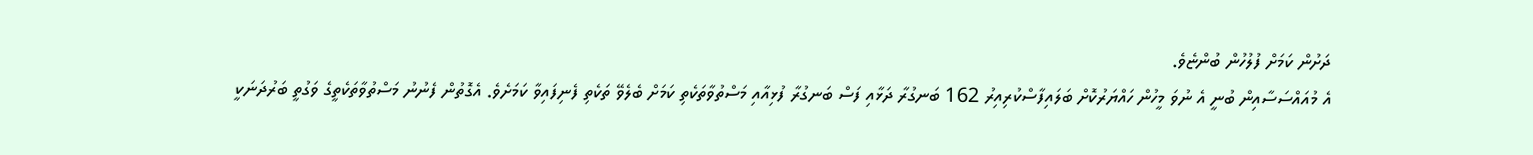ދަށުން ކަމަށް ފުލުހުން ބުންޏެވެ.
އެ މުއައްސަސާއިން ބުނީ އެ ނުވަ މީހުން ހައްޔަރުކޮށް ބަލައިފާސްކުރިއިރު 162 ބަނގުރާ ދަޅާއި ފަސް ބަނގުރާ ފުޅިއާއި މަސްތުވާތަކެތި ކަމަށް ބެލެވޭ ތަކެތި ފެނިފައިވާ ކަމަށެވެ. އެގޮތުން ފެނުނު މަސްތުވާތަކެތީގެ ވަގުތީ ބަރުދަނަކީ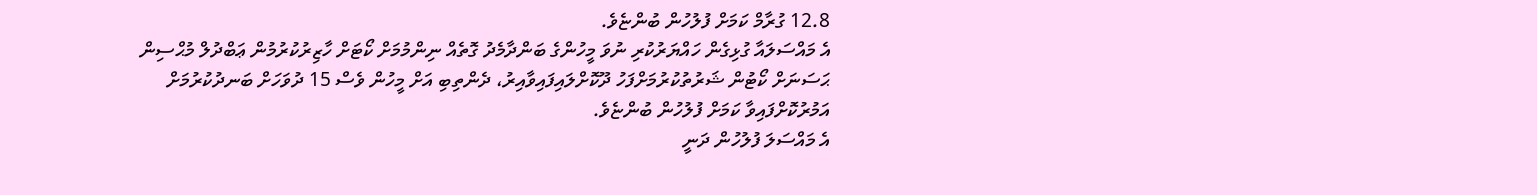12.8 ގުރާމް ކަމަށް ފުލުހުން ބުންޏެވެ.
އެ މައްސަލައާ ގުޅިގެން ހައްޔަރުކުރި ނުވަ މީހުންގެ ބަންދާމެދު ގޮތެއް ނިންމުމަށް ކޯޓަށް ހާޒިރުކުރުމުން ޢަބްދުލް މުޙްސިން ޙަސަނަށް ކޯޓުން ޝަރުތުކުރުމަށްފަހު ދޫކޮށްލައިފައިވާއިރު، ދެންތިބި އަށް މީހުން ވެސް 15 ދުވަހަށް ބަނދުކުރުމަށް އަމުރުކޮށްފައިވާ ކަމަށް ފުލުހުން ބުންޏެވެ.
އެ މައްސަލަ ފުލުހުން ދަނީ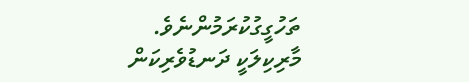ތަހުގީގުކުރަމުންނެވެ.
މާރިކިލަކީ ދަނޑުވެރިކަން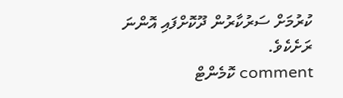ކުރުމަށް ސަރުކާރުން ދޫކޮށްފައި އޮންނަ ރަށެކެވެ.
comment ކޮމެންޓް